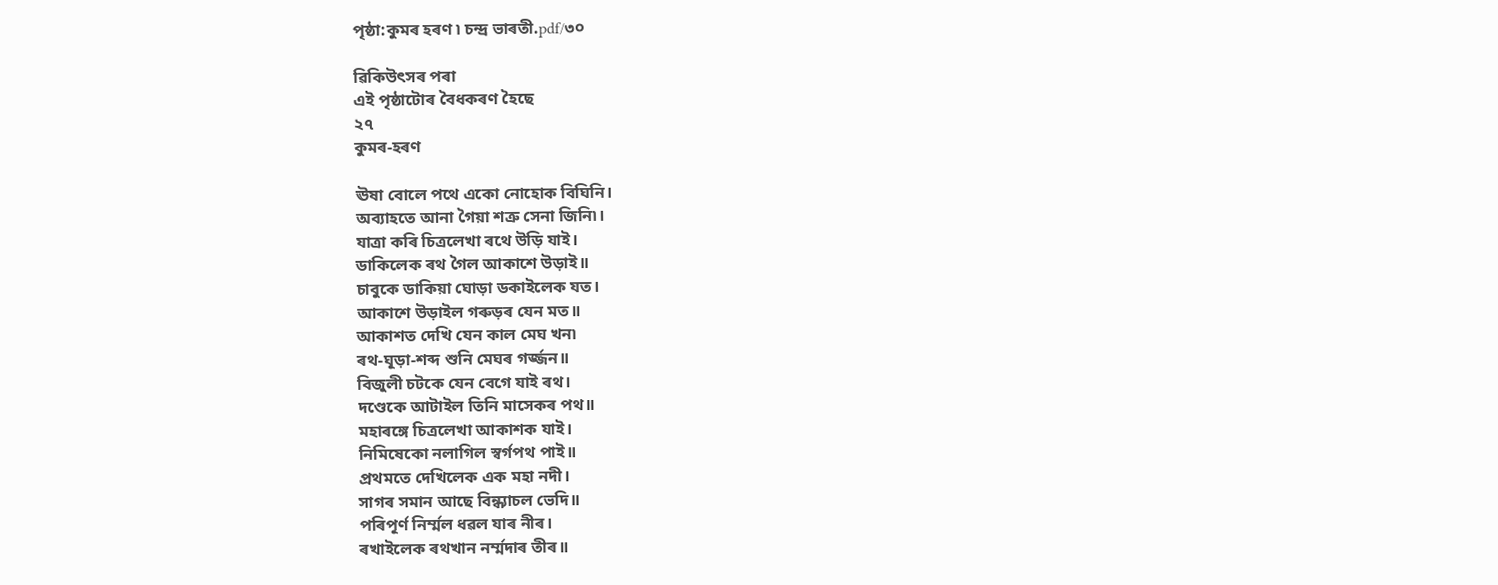পৃষ্ঠা:কুমৰ হৰণ ৷ চন্দ্ৰ ভাৰতী.pdf/৩০

ৱিকিউৎসৰ পৰা
এই পৃষ্ঠাটোৰ বৈধকৰণ হৈছে
২৭
কুমৰ-হৰণ

ঊষা বোলে পথে একো নোহোক বিঘিনি।
অব্যাহতে আনা গৈয়া শত্ৰু সেনা জিনি৷।
যাত্ৰা কৰি চিত্ৰলেখা ৰথে উড়ি যাই।
ডাকিলেক ৰথ গৈল আকাশে উড়াই॥
চাবুকে ডাকিয়া ঘোড়া ডকাইলেক যত।
আকাশে উড়াইল গৰুড়ৰ যেন মত॥
আকাশত দেখি যেন কাল মেঘ খন৷
ৰথ-ঘূড়া-শব্দ শুনি মেঘৰ গৰ্জ্জন॥
বিজুলী চটকে যেন বেগে যাই ৰথ।
দণ্ডেকে আটাইল তিনি মাসেকৰ পথ॥
মহাৰঙ্গে চিত্ৰলেখা আকাশক যাই।
নিমিষেকো নলাগিল স্বৰ্গপথ পাই॥
প্ৰথমতে দেখিলেক এক মহা নদী।
সাগৰ সমান আছে বিন্ধ্যাচল ভেদি॥
পৰিপূৰ্ণ নিৰ্ম্মল ধৱল যাৰ নীৰ।
ৰখাইলেক ৰথখান নৰ্ম্মদাৰ তীৰ॥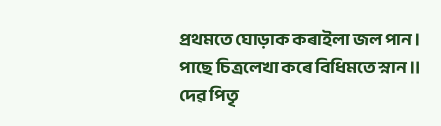প্ৰথমতে ঘোড়াক কৰাইলা জল পান।
পাছে চিত্ৰলেখা কৰে বিধিমতে স্নান॥
দেৱ পিতৃ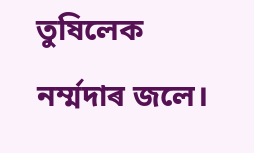তুষিলেক নৰ্ম্মদাৰ জলে।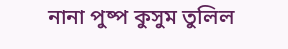নানা পুষ্প কুসুম তুলিল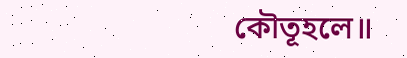কৌতূহলে॥